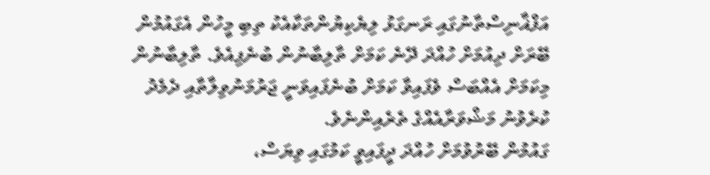އަފްޣާނިސްތާނުގައި ރަނގަޅު ލިޔެކިޔުންތަކާއެކު ތިބި މީހުން އެގައުމުން ބޭރަށް ދިއުމަށް ހުއްދަ ދޭނެ ކަމަށް ތާލިބާނުން ބުނެފިއެވެ. ތާލިބާނުން މިކަމަށް އެއްބަސް ވެފައިވާ ކަމަށް ބުނެފައިވަނީ ޖަރުމަނުވިލާތާއި ދެމެދު ކުރެވުނު މަޝްވަރާއެއްގެ ތެރެއިންނެވެ.
ގައުމުން ބޭރުވުމަށް ހުއްދަ ދީފައިވީ ކަމުގައި ވިޔަސް،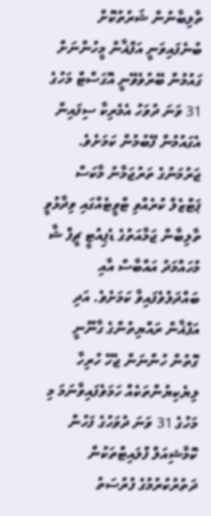ތާލިބާނުން ޝަރުތުކޮށް ބުނެފައިވަނީ އަފްޣާން މީހުންނަށް ގައުމުން ބޭރުވެވޭނީ އޮގަސްޓް މަހުގެ 31 ވަނަ ދުވަހު އެމެރިކާ ސިފައިން އެގައުމުން ފޭބުމުން ކަމަށެވެ.
ޖަރުމަނުގެ ތަރުޖަމާނު މާކަސް ޕަޓްޒެލް ކުރެއްވި ޓްވީޓެއްގައި ވިދާޅުވީ ތާލިބާން ޖަމާއަތުގެ ޑެޕިއުޓީ ޗީފް ޝާ މުހައްމަދު އައްބާސް އާއި ބައްދަލުވެފައިވާ ކަމަށެވެ. އަދި އަފްޣާން ރައްޔިތުންގެ ގާނޫނީ ގޮތުން ހުންނަން ޖެހޭ ހުރިހާ ލިޔެކިޔުންތަކެއް ހަމަވެފައިވާނަމަ މި މަހުގެ 31 ވަނަ ދުވަހުގެ ފަހުން ކޮމާޝިއަލް ފްލައިޓްތަކުން ދަތުރުކުރުމުގެ ފުރުސަތު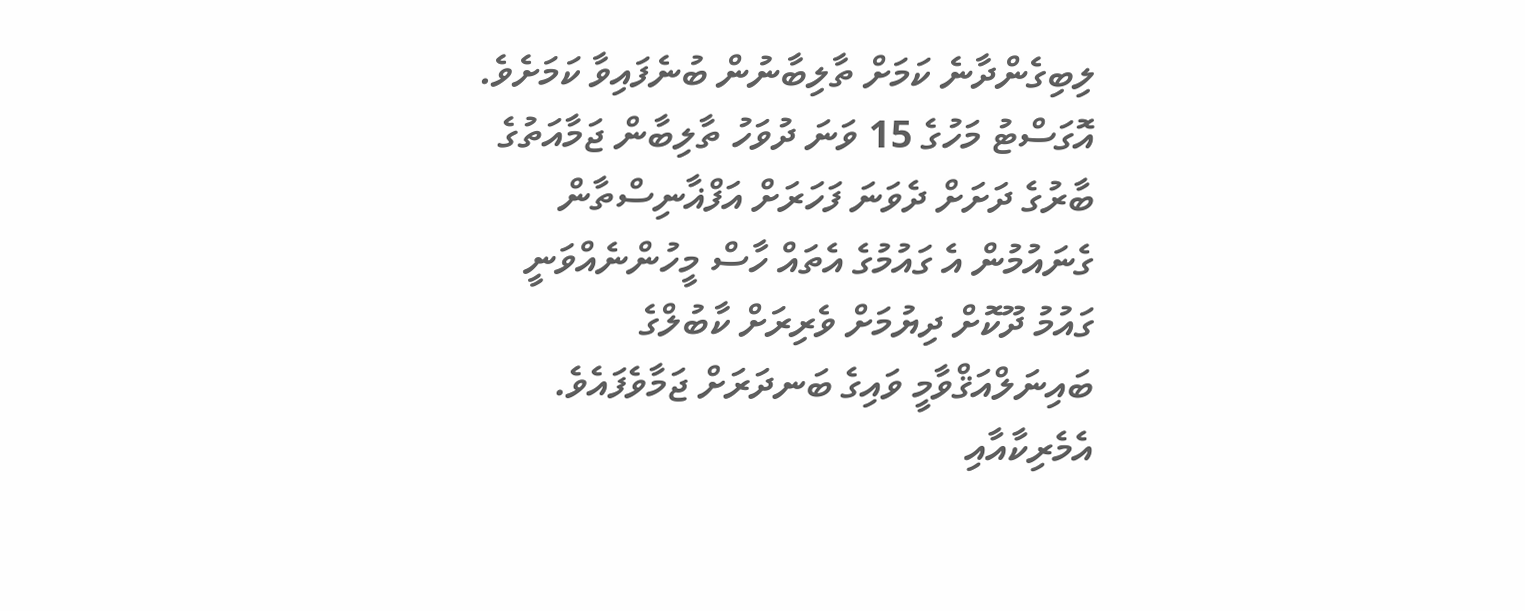ލިބިގެންދާނެ ކަމަށް ތާލިބާނުން ބުނެފައިވާ ކަމަށެވެ.
އޮގަސްޓު މަހުގެ 15 ވަނަ ދުވަހު ތާލިބާން ޖަމާއަތުގެ ބާރުގެ ދަށަށް ދެވަނަ ފަހަރަށް އަފްޣާނިސްތާން ގެނައުމުން އެ ގައުމުގެ އެތައް ހާސް މީހުންނެއްވަނީ ގައުމު ދޫކޮށް ދިޔުމަށް ވެރިރަށް ކާބުލްގެ ބައިނަލްއަޤްވާމީ ވައިގެ ބަނދަރަށް ޖަމާވެފައެވެ. އެމެރިކާއާއި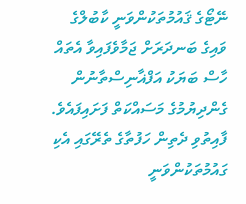ނޭޓޯގެ ޤައުމުތަކުންވަނީ ކާބުލްގެ ވައިގެ ބަނދަރަށް ޖަމާވެފައިވާ އެތައް ހާސް ބަޔަކު އަފްޣާނިސްތާނުން ގެންދިޔުމުގެ މަސައްކަތް ފަށައިފައެވެ. ފާއިތުވި ދެތިން ހަފުތާގެ ތެރޭގައި އެކި ގައުމުތަކުންވަނީ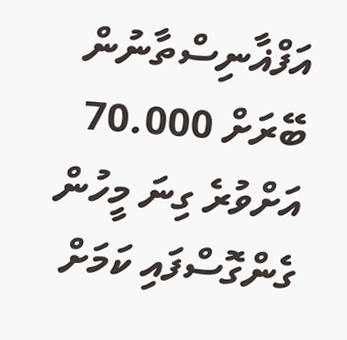އަފްޣާނިސްތާނުން ބޭރަށް 70.000 އަށްވުރެ ގިނަ މީހުން ގެންގޮސްފައި ކަމަށް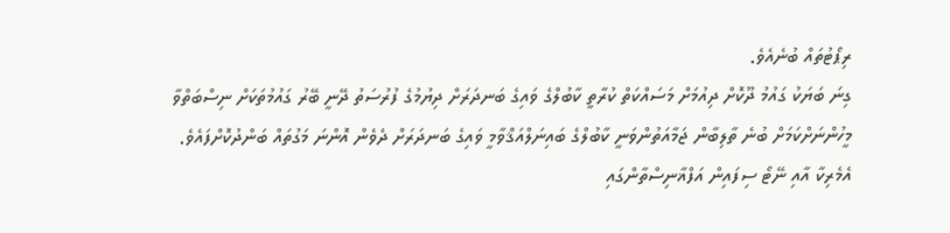ރިޕޯޓުތައް ބުނެއެވެ.
ގިނަ ބަޔަކު ގައުމު ދޫކޮށް ދިއުމަށް މަސައްކަތް ކުރާތީ ކާބުލްގެ ވައިގެ ބަނދަރަށް ދިޔުމުގެ ފުރުސަތު ދޭނީ ބޭރު ގައުމުތަކަށް ނިސްބަތްވާ މީހުންނަށްކަމަށް ބުނެ ތާލިބާން ޖަމާއަތުންވަނީ ކާބުލްގެ ބައިނަލްއަޤްވާމީ ވައިގެ ބަނދަރަށް ދެވެން އޮންނަ މަގުތައް ބަންދުކޮށްފައެވެ.
އެމެރިކާ އާއި ނޭޓޯ ސިފައިން އަފްޣާނިސްތާންގައި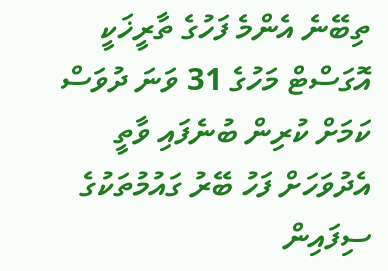ތިބޭނެ އެންމެ ފަހުގެ ތާރީޚަކީ އޮގަސްޓް މަހުގެ 31 ވަނަ ދުވަސް ކަމަށް ކުރިން ބުނެފައި ވާތީ އެދުވަހަށް ފަހު ބޭރު ގައުމުތަކުގެ ސިފައިން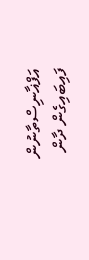އަފްޣާނިސްތާނުން ފައިބައިގެން ދާން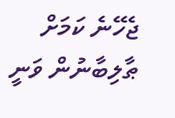ޖެހޭނެ ކަމަށް ޠާލިބާނުން ވަނީ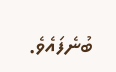ބުނެފައެވެ.